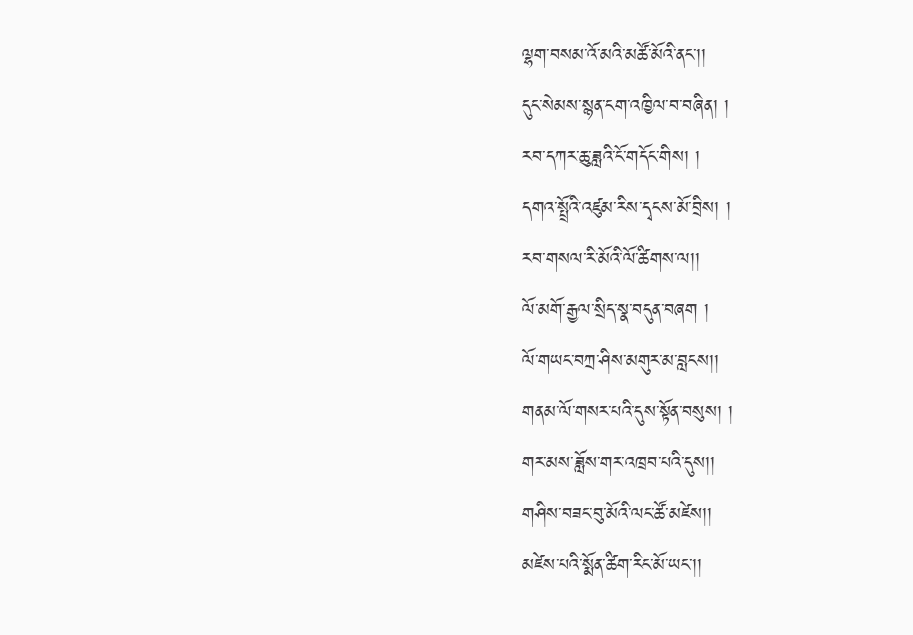ལྷག་བསམ་འོ་མའི་མཚོ་མོའི་ནང་།།
དུང་སེམས་སྙན་ངག་འཁྱིལ་བ་བཞིན། །
རབ་དཀར་ཆུ་ཟླའི་ངོ་གདོང་གིས། །
དགའ་སྤྲོའི་འཛུམ་རིས་དྭངས་མོ་བྲིས། །
རབ་གསལ་རི་མོའི་ལོ་ཚིགས་ལ།།
ལོ་མགོ་རྒྱལ་སྲིད་སྣ་བདུན་བཞག །
ལོ་གཡང་བཀྲ་ཤིས་མགུར་མ་བླངས།།
གནམ་ལོ་གསར་པའི་དུས་སྟོན་བསུས། །
གར་མས་ཟློས་གར་འཁྲབ་པའི་དུས།།
གཤིས་བཟང་བུ་མོའི་ལང་ཚོ་མཛེས།།
མཛེས་པའི་སྨོན་ཚིག་རིང་མོ་ཡང་།།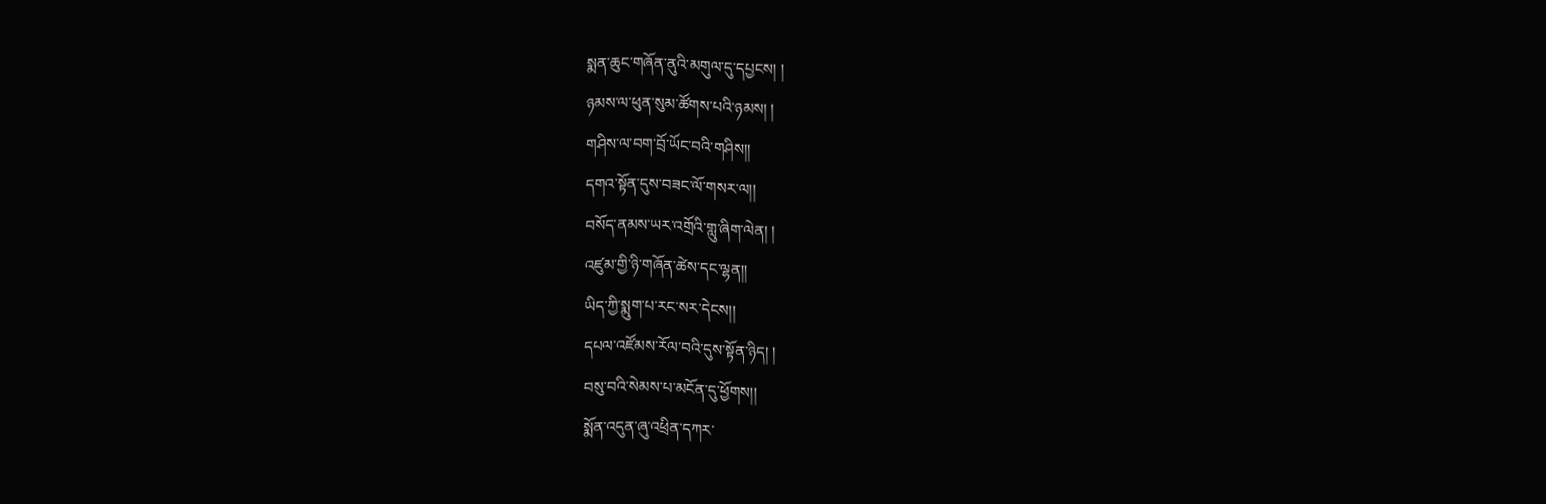སྨན་ཆུང་གཞོན་ནུའི་མགུལ་དུ་དཔྱངས། །
ཉམས་ལ་ཕུན་སུམ་ཚོགས་པའི་ཉམས། །
གཤིས་ལ་བག་བྲོ་ཡོང་བའི་གཤིས།།
དགའ་སྟོན་དུས་བཟང་ལོ་གསར་ལ།།
བསོད་ནམས་ཡར་འགྲོའི་གླུ་ཞིག་ལེན། །
འཛུམ་གྱི་ཉི་གཞོན་ཚེས་དང་ལྷན།།
ཡིད་ཀྱི་སྨུག་པ་རང་སར་དེངས།།
དཔལ་འཛོམས་རོལ་བའི་དུས་སྟོན་ཉིད། །
བསུ་བའི་སེམས་པ་མངོན་དུ་ཕྱོགས།།
སྨོན་འདུན་ཞུ་འཕྲིན་དཀར་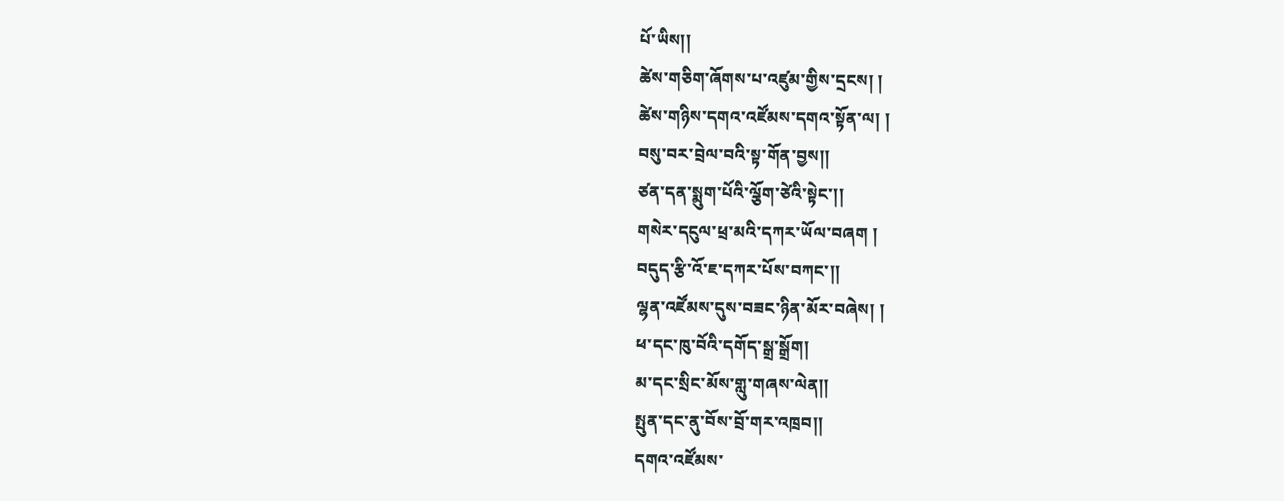པོ་ཡིས།།
ཚེས་གཅིག་ཞོགས་པ་འཛུམ་གྱིས་དྲངས། །
ཚེས་གཉིས་དགའ་འཛོམས་དགའ་སྟོན་ལ། །
བསུ་བར་བྲེལ་བའི་སྟ་གོན་བྱས།།
ཙན་དན་སྨུག་པོའི་ལྕོག་ཙེའི་སྟེང་།།
གསེར་དངུལ་ཕྲ་མའི་དཀར་ཡོལ་བཞག །
བདུད་རྩི་འོ་ཇ་དཀར་པོས་བཀང་།།
ལྷན་འཛོམས་དུས་བཟང་ཉིན་མོར་བཞེས། །
ཕ་དང་ཁུ་བོའི་དགོད་སྒྲ་སྒྲོག།
མ་དང་སྲིང་མོས་གླུ་གཞས་ལེན།།
སྤུན་དང་ནུ་བོས་བྲོ་གར་འཁྲབ།།
དགའ་འཛོམས་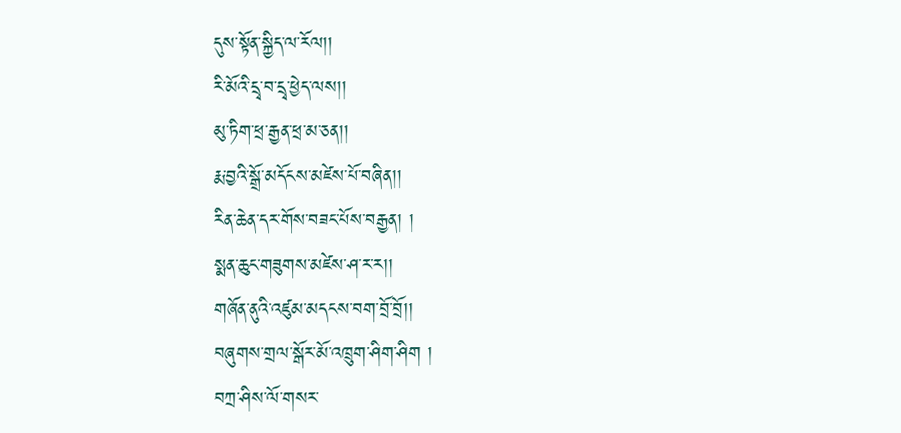དུས་སྟོན་སྐྱིད་ལ་རོལ།།
རི་མོའི་དྲྭ་བ་དྲྭ་ཕྱེད་ལས།།
མུ་ཏིག་ཕྲ་རྒྱན་ཕྲ་མ་ཅན།།
རྨ་བྱའི་སྒྲོ་མདོངས་མཛེས་པོ་བཞིན།།
རིན་ཆེན་དར་གོས་བཟང་པོས་བརྒྱན། །
སྨན་ཆུང་གཟུགས་མཛེས་ཤ་ར་ར།།
གཞོན་ནུའི་འཛུམ་མདངས་བག་བྲོ་བྲོ།།
བཞུགས་གྲལ་སྒོར་མོ་འཁྲུག་ཤིག་ཤིག །
བཀྲ་ཤིས་ལོ་གསར་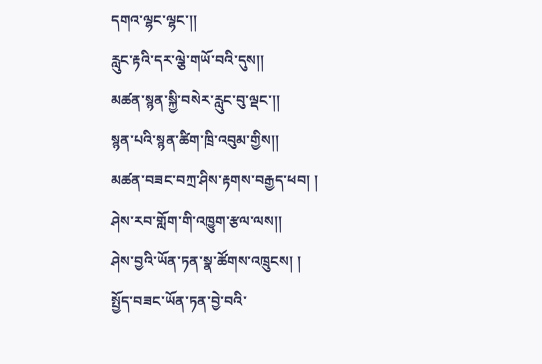དགའ་ལྷང་ལྷང་།།
རླུང་རྟའི་དར་ལྕེ་གཡོ་བའི་དུས།།
མཚན་སྙན་སྐྱི་བསེར་རླུང་བུ་ལྡང་།།
སྙན་པའི་སྙན་ཚིག་ཁྲི་འབུམ་གྱིས།།
མཚན་བཟང་བཀྲ་ཤིས་རྟགས་བརྒྱད་ཕབ། །
ཤེས་རབ་གློག་གི་འཁྱུག་རྩལ་ལས།།
ཤེས་བྱའི་ཡོན་ཏན་སྣ་ཚོགས་འཁྲུངས། །
སྤྱོད་བཟང་ཡོན་ཏན་བྱེ་བའི་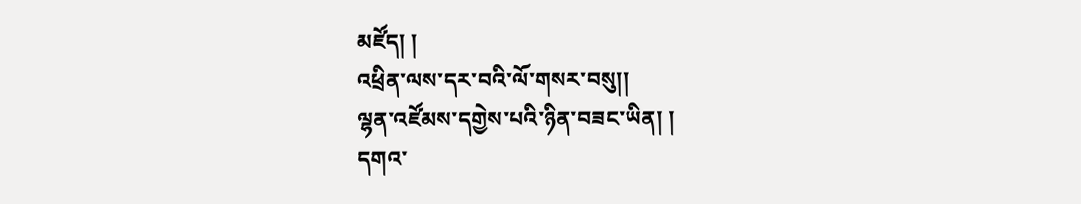མཛོད། །
འཕྲིན་ལས་དར་བའི་ལོ་གསར་བསུ།།
ལྷན་འཛོམས་དགྱེས་པའི་ཉིན་བཟང་ཡིན། །
དགའ་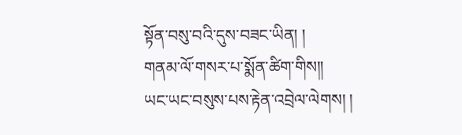སྟོན་བསུ་བའི་དུས་བཟང་ཡིན། །
གནམ་ལོ་གསར་པ་སྨོན་ཚིག་གིས།།
ཡང་ཡང་བསུས་པས་རྟེན་འབྲེལ་ལེགས། །